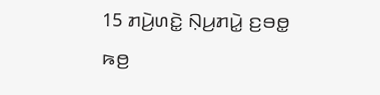15 ꤊꤣꤧ꤬ꤛꤢꤧ꤭ ꤡ꤫ꤣ꤬ꤊꤣꤧ꤭ ꤢ꤬ꤋꤥ꤭ ꤒꤥ꤬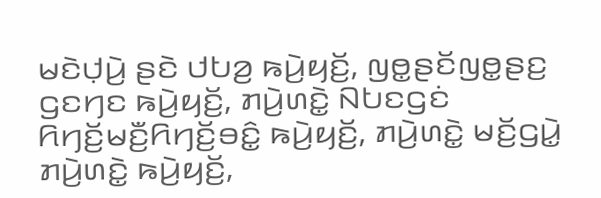ꤗꤢꤧꤓ꤫ꤣꤧ꤬ ꤔꤢꤧ ꤓꤝꤤ꤬ ꤒꤣꤧ꤬ꤟꤢꤩ꤬, ꤜꤥ꤭ꤔꤢꤩꤜꤥ꤭ꤔꤢ꤬ ꤞꤢꤚꤢ ꤒꤣꤧ꤬ꤟꤢꤩ꤬, ꤊꤣꤧ꤬ꤛꤢꤧ꤭ ꤡꤝꤢꤞꤢꤦ ꤖꤚꤢꤩ꤬ꤗꤢꤪ꤬ꤖꤚꤢꤩ꤬ꤋꤢꤨ꤭ ꤒꤣꤧ꤬ꤟꤢꤩ꤬, ꤊꤣꤧ꤬ꤛꤢꤧ꤭ ꤗꤢꤩ꤬ꤞꤣꤧ꤭ ꤊꤣꤧ꤬ꤛꤢꤧ꤭ ꤒꤣꤧ꤬ꤟꤢꤩ꤬,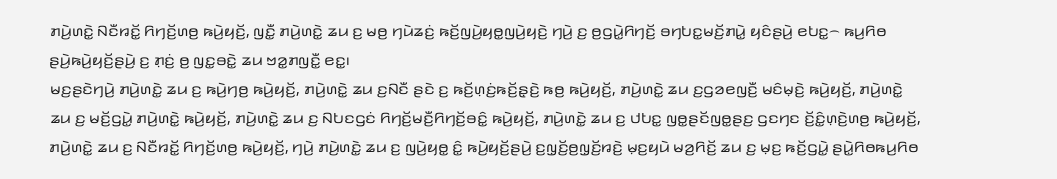ꤊꤣꤧ꤬ꤛꤢꤧ꤭ ꤡꤢꤪꤙꤢꤩ꤭ ꤖꤚꤢꤩ꤬ꤛꤥ꤬ ꤒꤣꤧ꤬ꤟꤢꤩ꤬, ꤜꤢꤪ꤭ ꤊꤣꤧ꤬ꤛꤢꤧ꤭ ꤘꤣ ꤢ꤬ ꤗꤥ꤬ ꤚꤣꤧꤘꤢꤦ꤬ ꤒꤢꤩ꤬ꤜꤣꤧ꤬ꤟꤥ꤭ꤜꤣꤧ꤬ꤟꤢꤧ꤬ ꤚꤣꤧ꤬ ꤢ꤬ ꤥ꤬ꤞꤣꤧ꤭ꤖꤚꤢꤩ꤬ ꤋꤚꤝꤢ꤭ꤗꤢꤩ꤬ꤊꤣꤧ꤭ ꤟꤢꤨꤔꤣꤧ꤬ ꤕꤝꤢ꤭꤮ ꤒꤣ꤬ꤖꤥ ꤔꤣꤧ꤬ꤒꤣꤧ꤬ꤟꤢꤩ꤬ꤔꤣꤧ꤬ ꤢ꤬ ꤊ꤫ꤢꤦ꤬ ꤥ꤬ ꤜꤢ꤭ꤋꤢꤧ꤭ ꤘꤣ ꤠꤤ꤭ꤊꤜꤢꤪ꤭ ꤕꤢ꤭꤯
ꤗꤢ꤬ꤔꤢꤧꤚꤣꤧ꤬ ꤊꤣꤧ꤬ꤛꤢꤧ꤭ ꤘꤣ ꤢ꤬ ꤒꤣꤧ꤬ꤚꤥ꤬ ꤒꤣꤧ꤬ꤟꤢꤩ꤬, ꤊꤣꤧ꤬ꤛꤢꤧ꤭ ꤘꤣ ꤢ꤬ꤡꤢꤪ ꤔꤢꤧ ꤢ꤬ ꤒꤢꤩ꤬ꤛ꤫ꤢꤦ꤬ꤒꤢꤩ꤬ꤔ꤫ꤢꤧ꤬ ꤒꤥ꤬ ꤒꤣꤧ꤬ꤟꤢꤩ꤬, ꤊꤣꤧ꤬ꤛꤢꤧ꤭ ꤘꤣ ꤢ꤬ꤞꤤꤕꤜꤢꤪ꤬ ꤗꤢꤨꤗ꤫ꤢꤧ꤬ ꤒꤣꤧ꤬ꤟꤢꤩ꤬, ꤊꤣꤧ꤬ꤛꤢꤧ꤭ ꤘꤣ ꤢ꤬ ꤗꤢꤩ꤬ꤞꤣꤧ꤭ ꤊꤣꤧ꤬ꤛꤢꤧ꤭ ꤒꤣꤧ꤬ꤟꤢꤩ꤬, ꤊꤣꤧ꤬ꤛꤢꤧ꤭ ꤘꤣ ꤢ꤬ ꤡꤝꤢꤞꤢꤦ ꤖꤚꤢꤩ꤬ꤗꤢꤪ꤬ꤖꤚꤢꤩ꤬ꤋꤢꤨ꤭ ꤒꤣꤧ꤬ꤟꤢꤩ꤬, ꤊꤣꤧ꤬ꤛꤢꤧ꤭ ꤘꤣ ꤢ꤬ ꤓꤝꤢ꤭ ꤜꤥ꤭ꤔꤢꤩꤜꤥ꤭ꤔꤢ꤬ ꤞꤢꤚꤢ ꤢꤩ꤬ꤢꤨ꤭ꤛ꤫ꤢꤧ꤬ꤛꤥ꤬ ꤒꤣꤧ꤬ꤟꤢꤩ꤬, ꤊꤣꤧ꤬ꤛꤢꤧ꤭ ꤘꤣ ꤢ꤬ ꤡꤢꤪꤙꤢꤩ꤭ ꤖꤚꤢꤩ꤬ꤛꤥ꤬ ꤒꤣꤧ꤬ꤟꤢꤩ꤬, ꤚꤣꤧ꤬ ꤊꤣꤧ꤬ꤛꤢꤧ꤭ ꤘꤣ ꤢ꤬ ꤜꤣꤧ꤬ꤟꤥ꤭ ꤢꤨ꤭ ꤒꤣꤧ꤬ꤟꤢꤩ꤬ꤔꤣꤧ꤬ ꤢ꤬ꤜ꤫ꤢꤩ꤬ꤥ꤬ꤜ꤫ꤢꤩ꤬ꤙꤢꤧ꤬ ꤗ꤫ꤢ꤬ꤟꤣꤧ ꤗꤤ꤬ꤖꤢꤩ꤬ ꤘꤣ ꤢ꤬ ꤗ꤫ꤢ꤬ ꤒꤢꤩ꤬ꤞꤣꤧ꤭ ꤔꤣꤧ꤭ꤖꤥꤒꤣ꤬ꤖꤥ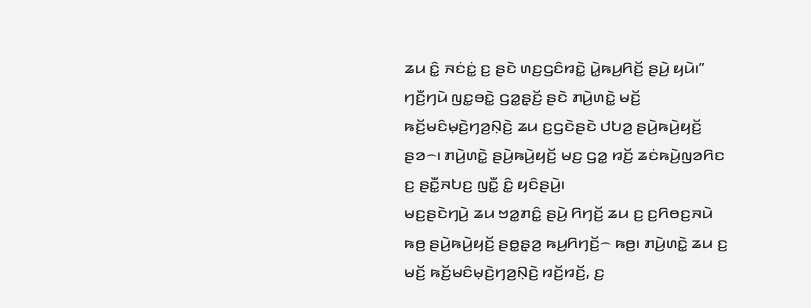ꤘꤣ ꤢꤨ꤭ ꤏꤢꤦꤢꤦ꤭ ꤢ꤬ ꤔꤢꤧ ꤛꤢ꤬ꤞꤢꤨꤙꤢꤧ꤭ ꤣꤧ꤭ꤒꤣ꤬ꤖꤢꤩ꤬ ꤔꤣꤧ꤬ ꤟꤣꤧ꤯”
ꤚꤢꤪ꤬ꤚꤣꤧ ꤜꤢ꤭ꤋꤢꤧ꤭ ꤞꤤ꤭ꤔ꤫ꤢꤩ꤬ ꤔꤢꤧ ꤊꤣꤧ꤬ꤛꤢꤧ꤭ ꤗꤢꤩ꤬ ꤒꤢꤩ꤬ꤗꤢꤨꤗ꤫ꤢꤧ꤬ꤚꤤ꤬ꤡ꤫ꤢꤧ꤬ ꤘꤣ ꤢ꤬ꤞꤢꤧꤔꤢꤧ ꤓꤝꤤ꤬ ꤔꤣꤧ꤬ꤒꤣꤧ꤬ꤟꤢꤩ꤬ ꤔꤤ꤮꤯ ꤊꤣꤧ꤬ꤛꤢꤧ꤭ ꤔꤣꤧ꤬ꤒꤣꤧ꤬ꤟꤢꤩ꤬ ꤗꤢ꤬ ꤞꤤ꤭ ꤙꤢꤩ꤬ ꤘꤢꤦꤒꤣꤧ꤬ꤜꤤꤖꤢ ꤢ꤬ ꤔꤢꤪ꤭ꤏꤝꤢ꤬ ꤜꤢꤪ꤭ ꤢꤨ꤭ ꤟꤢꤨꤔꤣꤧ꤬꤯
ꤗꤢ꤬ꤔꤢꤧꤚꤣꤧ꤬ ꤘꤣ ꤠꤤ꤭ꤊꤢꤨ꤭ ꤔꤣꤧ꤬ ꤖꤚꤢꤩ꤬ ꤘꤣ ꤢ꤬ ꤢ꤬ꤖꤥꤢ꤬ꤏꤣꤧ ꤒꤥ꤬ ꤔꤣꤧ꤬ꤒꤣꤧ꤬ꤟꤢꤩ꤬ ꤔꤥ꤭ꤔ꤫ꤤ꤬ ꤒꤣ꤬ꤖꤚꤢꤩ꤬꤮ ꤒꤥ꤬꤯ ꤊꤣꤧ꤬ꤛꤢꤧ꤭ ꤘꤣ ꤢ꤬ ꤗꤢꤩ꤬ ꤒꤢꤩ꤬ꤗꤢꤨꤗ꤫ꤢꤧ꤬ꤚꤤ꤬ꤡ꤫ꤢꤧ꤬ ꤙꤢꤩ꤬ꤙꤢꤩ꤬, ꤢ꤬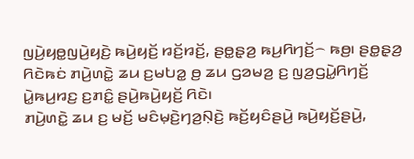ꤜꤣꤧ꤬ꤟꤥ꤭ꤜꤣꤧ꤬ꤟꤢꤧ꤬ ꤒꤣꤧ꤬ꤟꤢꤩ꤬ ꤙꤢꤩ꤬ꤙꤢꤩ꤬, ꤔꤥ꤭ꤔ꤫ꤤ꤬ ꤒꤣ꤬ꤖꤚꤢꤩ꤬꤮ ꤒꤥ꤬꤯ ꤔꤥ꤭ꤔ꤫ꤤ꤬ ꤖꤢꤧꤒꤢꤦ ꤊꤣꤧ꤬ꤛꤢꤧ꤭ ꤘꤣ ꤢ꤬ꤗꤝꤤ꤭ ꤥ꤬ ꤘꤣ ꤞꤤꤗꤤ꤬ ꤢ꤬ ꤜꤤ꤬ꤞꤣꤧ꤭ꤖꤚꤢꤩ꤬ ꤣꤧ꤭ꤒꤣ꤬ꤙꤢ꤬ ꤢ꤬ꤊꤢꤨ꤭ ꤔꤣꤧ꤬ꤒꤣꤧ꤬ꤟꤢꤩ꤬ ꤖꤢꤧ꤯
ꤊꤣꤧ꤬ꤛꤢꤧ꤭ ꤘꤣ ꤢ꤬ ꤗꤢꤩ꤬ ꤗꤢꤨꤗ꤫ꤢꤧ꤬ꤚꤤ꤬ꤡ꤫ꤢꤧ꤬ ꤒꤢꤩ꤬ꤟꤢꤨꤔꤣꤧ꤬ ꤒꤣꤧ꤬ꤟꤢꤩ꤬ꤔꤣꤧ꤬,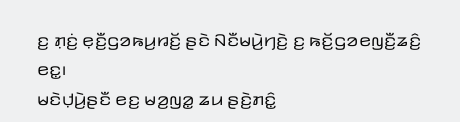ꤢ꤬ ꤊ꤫ꤢꤦ꤬ ꤕ꤫ꤢꤪ꤬ꤞꤤꤒꤣ꤬ꤙꤢꤩ꤬ ꤔꤢꤧ ꤡꤢꤪꤗꤣꤧ꤬ꤚꤢꤧ꤬ ꤢ꤬ ꤒꤢꤩ꤬ꤞꤤꤕꤜꤢꤪ꤬ꤘꤢꤨ꤬ ꤕꤢ꤭꤯
ꤗꤢꤧꤓ꤫ꤣꤧ꤬ꤔꤢꤪ ꤕꤢ꤬ ꤗꤤ꤬ꤜꤤ꤭ ꤘꤣ ꤔꤢꤧ꤬ꤊꤢꤨ꤭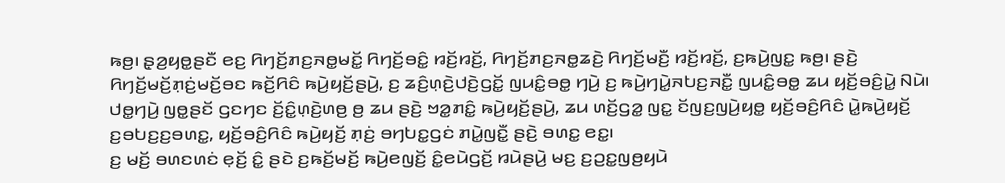ꤒꤥ꤬꤯ ꤔ꤫ꤤ꤬ꤟꤥ꤭ꤔꤢꤪ ꤕꤢ꤬ ꤖꤚꤢꤩ꤬ꤊꤢ꤬ꤏꤥ꤭ꤗꤢꤩ꤭ ꤖꤚꤢꤩ꤬ꤋꤢꤨ꤭ ꤙꤢꤩ꤬ꤙꤢꤩ꤬, ꤖꤚꤢꤩ꤬ꤊꤢ꤬ꤏꤥ꤭ꤘꤢꤧ꤬ ꤖꤚꤢꤩ꤬ꤗꤢꤪ꤬ ꤙꤢꤩ꤬ꤙꤢꤩ꤬, ꤢ꤬ꤒꤣꤧ꤬ꤜꤢ꤭ ꤒꤥ꤬꤯ ꤔꤢꤧ꤬ ꤖꤚꤢꤩ꤬ꤗꤢꤩ꤬ꤊ꤫ꤢꤦ꤬ꤗꤢꤩ꤬ꤋꤢ ꤒꤢꤩ꤬ꤖꤢꤨ ꤒꤣꤧ꤬ꤟꤢꤩ꤬ꤔꤣꤧ꤬, ꤢ꤬ ꤘꤢꤨ꤬ꤛ꤫ꤢꤧ꤬ꤓꤢꤧ꤬ꤞꤢꤩ꤭ ꤜꤣꤢꤨ꤭ꤋꤥ꤭ ꤚꤣꤧ꤬ ꤢ꤬ ꤒꤣꤧ꤬ꤚꤣꤧ꤭ꤏꤝꤢ꤬ꤏꤢꤪ꤭ ꤜꤣꤢꤨ꤭ꤋꤥ꤭ ꤘꤣ ꤟꤢꤩ꤬ꤋꤢꤨ꤬ꤣꤧ꤭ ꤡꤣꤧ꤯ ꤓꤥ꤭ꤚꤣꤧ꤬ ꤜꤥ꤭ꤔꤢꤩ ꤞꤢꤚꤢ ꤢꤩ꤬ꤢꤨ꤭ꤛ꤫ꤢꤧ꤬ꤛꤥ꤬ ꤥ꤬ ꤘꤣ ꤔꤢꤧ꤬ ꤠꤤ꤭ꤊꤢꤨ꤭ ꤒꤣꤧ꤬ꤟꤢꤩ꤬ꤔꤣꤧ꤬, ꤘꤣ ꤛꤢꤩ꤬ꤞꤤ꤭ ꤜꤢ꤭ ꤢꤩꤜꤢ꤬ꤜꤣꤧ꤬ꤟꤥ꤭ ꤟꤢꤩ꤬ꤋꤢꤨ꤬ꤖꤢꤨ ꤣꤧ꤭ꤒꤣꤧ꤬ꤟꤢꤩ꤬ ꤢ꤬ꤋꤝꤢ꤬ꤢ꤬ꤋꤛꤢ꤭, ꤟꤢꤩ꤬ꤋꤢꤨ꤬ꤖꤢꤨ ꤒꤣꤧ꤬ꤟꤢꤩ꤬ ꤊ꤫ꤢꤦ꤬ ꤋꤚꤝꤢ꤭ꤞꤢꤦ ꤊꤣꤧ꤭ꤜꤢꤪ꤭ ꤔꤢꤧ꤬ ꤋꤛꤢ꤭ ꤕꤢ꤭꤯
ꤢ꤬ ꤗꤢꤩ꤬ ꤋꤛꤢꤛꤢꤦ ꤕ꤫ꤢꤩ꤬ ꤢꤨ꤭ ꤔꤢꤧ ꤢ꤬ꤒꤢꤩ꤬ꤗꤢꤩ꤬ ꤒꤣꤧ꤬ꤕꤜꤢꤩ꤬ ꤢꤨ꤭ꤕꤣꤧꤞꤢꤩ꤬ ꤙꤣꤧꤔꤣꤧ꤬ ꤗꤢ꤬ ꤢ꤬ꤑꤢ꤭ꤜꤥ꤬ꤟꤣꤧ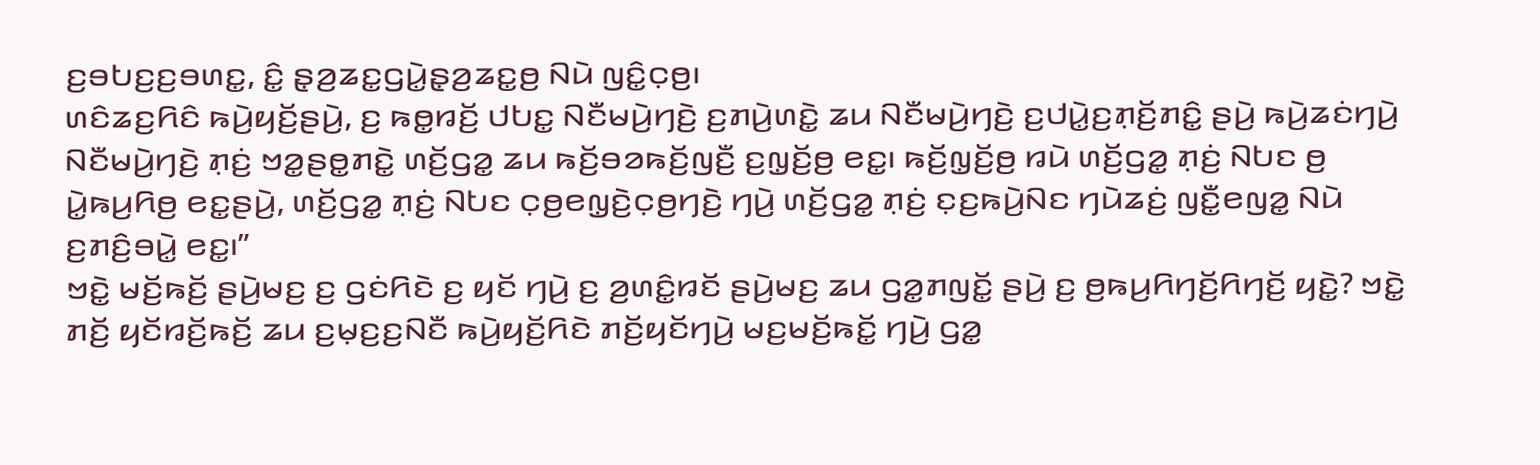ꤢ꤬ꤋꤝꤢ꤬ꤢ꤬ꤋꤛꤢ꤭, ꤢꤨ꤭ ꤔ꤫ꤤ꤬ꤘꤢ꤭ꤞꤣꤧ꤭ꤔ꤫ꤤ꤬ꤘꤢ꤭ꤥ꤬ ꤡꤣꤧ ꤜꤢꤨ꤭ꤍ꤫ꤥ꤬꤯
ꤛꤢꤨꤘꤢ꤬ꤖꤢꤨ ꤒꤣꤧ꤬ꤟꤢꤩ꤬ꤔꤣꤧ꤬, ꤢ꤬ ꤒꤥ꤭ꤙꤢꤩ꤬ ꤓꤝꤢ꤭ ꤡꤢꤪꤗꤣꤧ꤬ꤚꤢꤧ꤬ ꤢ꤬ꤊꤣꤧ꤬ꤛꤢꤧ꤭ ꤘꤣ ꤡꤢꤪꤗꤣꤧ꤬ꤚꤢꤧ꤬ ꤢ꤬ꤓꤣꤧ꤭ꤢ꤬ꤊ꤫ꤢꤩ꤬ꤊꤢꤨ꤭ ꤔꤣꤧ꤬ ꤒꤣꤧ꤬ꤘꤢꤦꤚꤣꤧ꤬ ꤡꤢꤪꤗꤣꤧ꤬ꤚꤢꤧ꤬ ꤊ꤫ꤢꤦ꤬ ꤠꤤ꤭ꤔꤥ꤭ꤊꤢꤧ꤭ ꤛꤢꤩ꤬ꤞꤤ꤭ ꤘꤣ ꤒꤢꤩ꤬ꤋꤤꤒꤢꤩ꤬ꤜꤢꤪ꤬ ꤢ꤬ꤜ꤫ꤢꤩ꤬ꤥ꤬ ꤕꤢ꤭꤯ ꤒꤢꤩ꤬ꤜ꤫ꤢꤩ꤬ꤥ꤬ ꤙꤣꤧ ꤛꤢꤩ꤬ꤞꤤ꤭ ꤊ꤫ꤢꤦ꤬ ꤡꤝꤢ ꤥ꤬ ꤣꤧ꤭ꤒꤣ꤬ꤖꤥ꤬ ꤕꤢ꤭ꤔꤣꤧ꤬, ꤛꤢꤩ꤬ꤞꤤ꤭ ꤊ꤫ꤢꤦ꤬ ꤡꤝꤢ ꤍ꤫ꤥ꤬ꤕꤜ꤫ꤢꤧ꤬ꤍ꤫ꤥ꤬ꤚꤢꤧ꤬ ꤚꤣꤧ꤬ ꤛꤢꤩ꤬ꤞꤤ꤭ ꤊ꤫ꤢꤦ꤬ ꤢ꤫ꤢ꤬ꤒꤣꤧ꤬ꤡꤢ ꤚꤣꤧꤘꤢꤦ꤬ ꤜꤢꤪ꤭ꤕꤜꤤ꤭ ꤡꤣꤧ ꤢ꤬ꤊꤢꤨ꤬ꤋꤣꤧ꤭ ꤕꤢ꤭꤯”
ꤠꤢꤧ꤭ ꤗꤢꤩ꤬ꤒꤢꤩ꤬ ꤔꤣꤧ꤬ꤗꤢ꤬ ꤢ꤬ ꤞꤢꤦꤖꤢꤧ ꤢ꤬ ꤟꤢꤩ ꤚꤣꤧ꤬ ꤢ꤬ ꤤ꤬ꤛꤢꤨ꤭ꤙꤢꤩ ꤔꤣꤧ꤬ꤗꤢ꤬ ꤘꤣ ꤞꤤ꤭ꤊꤜꤢꤩ꤭ ꤔꤣꤧ꤬ ꤢ꤬ ꤥ꤬ꤒꤣ꤬ꤖꤚꤢꤩ꤬ꤖꤚꤢꤩ꤬ ꤟꤢꤧ꤭? ꤠꤢꤧ꤭ ꤊꤢꤩ꤬ ꤟꤢꤩꤙꤢꤩ꤬ꤒꤢꤩ꤬ ꤘꤣ ꤢ꤬ꤗ꤫ꤢ꤬ꤢ꤬ꤡꤢꤪ ꤒꤣꤧ꤬ꤟꤢꤩ꤬ꤖꤢꤧ ꤊꤢꤩ꤬ꤟꤢꤩꤚꤣꤧ꤬ ꤗꤢ꤬ꤗꤢꤩ꤬ꤒꤢꤩ꤭ ꤚꤣꤧ꤬ ꤞꤤ꤭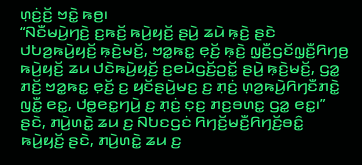ꤛ꤫ꤢꤦ꤬ꤢꤩ꤬ ꤠꤢꤧ꤭ ꤒꤥ꤬꤯
“ꤡꤢꤪꤗꤣꤧ꤬ꤚꤢꤧ꤬ ꤢ꤬ꤒꤢꤩ꤬ ꤒꤣꤧ꤬ꤟꤢꤩ꤬ ꤔꤣꤧ꤬ ꤘꤣꤧ ꤒ꤫ꤢꤧ꤬ ꤔꤢꤧ ꤓꤝꤤ꤬ꤒꤣꤧ꤬ꤟꤢꤩ꤬ ꤒ꤫ꤢꤧ꤬ꤗꤢꤩ꤬, ꤠꤤ꤭ꤒꤢ꤭ ꤕ꤫ꤢꤩ꤬ ꤒ꤫ꤢꤧ꤬ ꤜ꤫ꤢꤪ꤬ꤞꤢꤩꤜ꤫ꤢꤪ꤬ꤖꤚꤥ꤬ ꤒꤣꤧ꤬ꤟꤢꤩ꤬ ꤘꤣ ꤓꤢꤧꤒꤣꤧ꤬ꤟꤢꤩ꤬ ꤢ꤬ꤕꤣꤧꤞꤢꤩ꤬ꤑꤢꤩ꤭ ꤔꤣꤧ꤬ ꤒ꤫ꤢꤧ꤬ꤗꤢꤩ꤬, ꤞꤤ꤭ ꤊꤢꤩ꤬ ꤠꤤ꤭ꤒꤢ꤭ ꤕ꤫ꤢꤩ꤬ ꤢ꤬ ꤟꤢꤩꤔꤣꤧ꤬ꤗꤢ꤬ ꤢ꤬ ꤊ꤫ꤢꤦ꤬ ꤛ꤫ꤤ꤬ꤒꤣꤧ꤬ꤖꤚꤢꤪꤊꤢꤧ꤭ ꤜꤢꤪ꤭ ꤕꤢ꤭, ꤓꤥ꤭ꤕꤢ꤭ꤚꤣꤧ꤬ ꤢ꤬ ꤊ꤫ꤢꤦ꤬ ꤢ꤫ꤢ꤬ ꤊꤢ꤬ꤋꤛꤢ꤭ ꤞꤤ꤭ ꤕꤢ꤭꤯”
ꤔꤢꤧ, ꤊꤣꤧ꤬ꤛꤢꤧ꤭ ꤘꤣ ꤢ꤬ ꤡꤝꤢꤞꤢꤦ ꤖꤚꤢꤩ꤬ꤗꤢꤪ꤬ꤖꤚꤢꤩ꤬ꤋꤢꤨ꤭ ꤒꤣꤧ꤬ꤟꤢꤩ꤬ ꤔꤢꤧ, ꤊꤣꤧ꤬ꤛꤢꤧ꤭ ꤘꤣ ꤢ꤬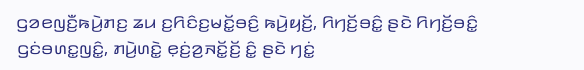ꤞꤤꤕꤜꤢꤪ꤬ꤒꤣꤧ꤬ꤊꤢ꤬ ꤘꤣ ꤢ꤬ꤖꤢꤨꤢ꤬ꤗꤢꤩ꤭ꤋꤢꤨ꤬ ꤒꤣꤧ꤬ꤟꤢꤩ꤬, ꤖꤚꤢꤩ꤬ꤋꤢꤨ꤭ ꤔꤢꤧ ꤖꤚꤢꤩ꤬ꤋꤢꤨ꤭ ꤞꤢꤦꤋꤛꤢ꤭ꤜꤢꤨ꤭, ꤊꤣꤧ꤬ꤛꤢꤧ꤭ ꤕ꤫ꤢꤦ꤬ꤤ꤬ꤏꤢꤩ꤭ꤢꤩ꤬ ꤢꤨ꤭ ꤔꤢꤧ ꤚꤢꤦ꤭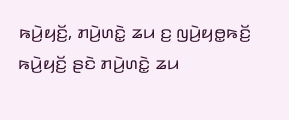ꤒꤣꤧ꤬ꤟꤢꤩ꤬, ꤊꤣꤧ꤬ꤛꤢꤧ꤭ ꤘꤣ ꤢ꤬ ꤜꤣꤧ꤬ꤟꤥ꤭ꤒꤢꤩ꤬ ꤒꤣꤧ꤬ꤟꤢꤩ꤬ ꤔꤢꤧ ꤊꤣꤧ꤬ꤛꤢꤧ꤭ ꤘꤣ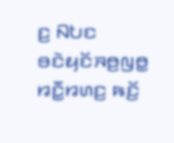ꤢ꤬ ꤡꤝꤢ ꤋꤢꤧꤟꤢꤩꤏꤥ꤬ꤜꤥ꤭ ꤙꤢꤪ꤭ꤙꤛꤢ꤬ ꤒꤢꤩ꤬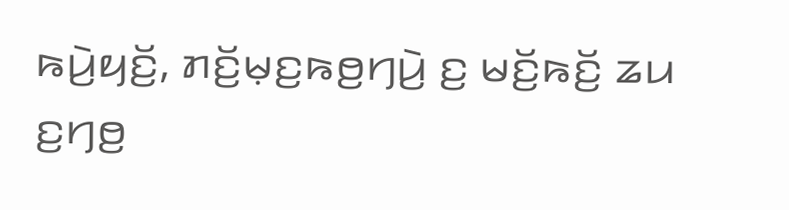ꤒꤣꤧ꤬ꤟꤢꤩ꤬, ꤊꤢꤩ꤬ꤗ꤫ꤢ꤬ꤒꤥ꤬ꤚꤣꤧ꤬ ꤢ꤬ ꤗꤢꤩ꤬ꤒꤢꤩ꤬ ꤘꤣ ꤢ꤬ꤚꤥ꤬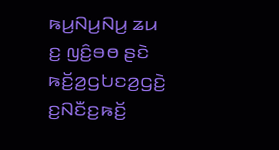ꤒꤣ꤬ꤡꤣ꤬ꤡꤣ꤬ ꤘꤣ ꤢ꤬ ꤜꤢꤨ꤬ꤋꤥ ꤔꤢꤧ ꤒꤢꤩ꤬ꤤ꤬ꤞꤝꤢꤤ꤬ꤞꤢꤧ꤬ ꤢ꤬ꤡꤢꤪꤢ꤬ꤒꤢꤩ꤬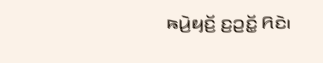ꤒꤣꤧ꤬ꤟꤢꤩ꤬ ꤢ꤬ꤑꤢꤩ꤭ ꤖꤢꤧ꤯